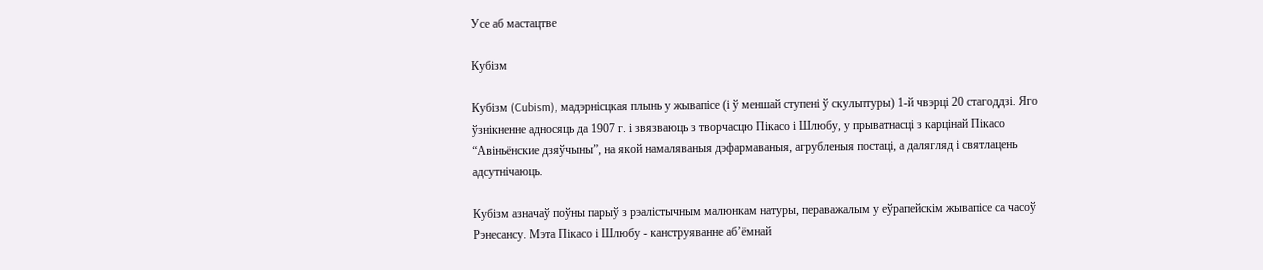Усе аб мастацтве

Кубізм

Кубізм (Cubism), мадэрнісцкая плынь у жывапісе (і ў меншай ступені ў скульптуры) 1-й чвэрці 20 стагоддзі. Яго ўзнікненне адносяць да 1907 г. і звязваюць з творчасцю Пікасо і Шлюбу, у прыватнасці з карцінай Пікасо “Авіньёнские дзяўчыны”, на якой намаляваныя дэфармаваныя, агрубленыя постаці, а далягляд і святлацень адсутнічаюць.

Кубізм азначаў поўны парыў з рэалістычным малюнкам натуры, пераважалым у еўрапейскім жывапісе са часоў Рэнесансу. Мэта Пікасо і Шлюбу - канструяванне аб’ёмнай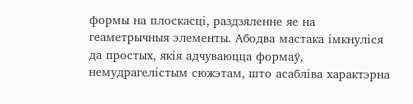формы на плоскасці, раздзяленне яе на геаметрычныя элементы. Абодва мастака імкнуліся да простых, якія адчуваюцца формаў, немудрагелістым сюжэтам, што асабліва характэрна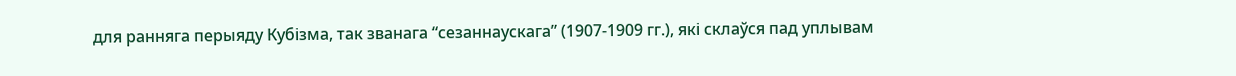для ранняга перыяду Кубізма, так званага “сезаннаускага” (1907-1909 гг.), які склаўся пад уплывам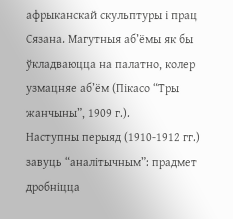афрыканскай скульптуры і прац Сязана. Магутныя аб’ёмы як бы ўкладваюцца на палатно, колер узмацняе аб’ём (Пікасо “Тры жанчыны”, 1909 г.).
Наступны перыяд (1910-1912 гг.) завуць “аналітычным”: прадмет дробніцца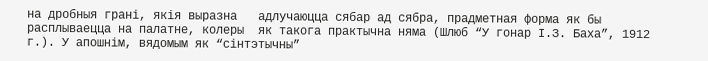на дробныя грані, якія выразна   адлучаюцца сябар ад сябра, прадметная форма як бы расплываецца на палатне, колеры  як такога практычна няма (Шлюб “У гонар І.З. Баха”, 1912 г.). У апошнім, вядомым як “сінтэтычны”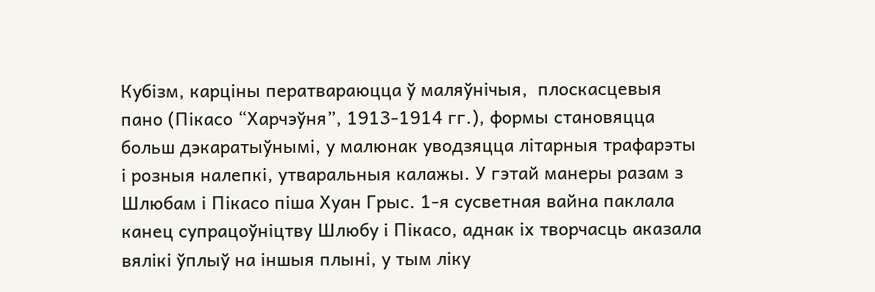Кубізм, карціны ператвараюцца ў маляўнічыя,  плоскасцевыя пано (Пікасо “Харчэўня”, 1913-1914 гг.), формы становяцца больш дэкаратыўнымі, у малюнак уводзяцца літарныя трафарэты і розныя налепкі, утваральныя калажы. У гэтай манеры разам з Шлюбам і Пікасо піша Хуан Грыс. 1-я сусветная вайна паклала канец супрацоўніцтву Шлюбу і Пікасо, аднак іх творчасць аказала вялікі ўплыў на іншыя плыні, у тым ліку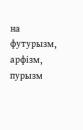на футурызм, арфізм, пурызм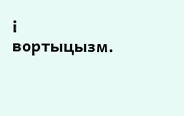і вортыцызм.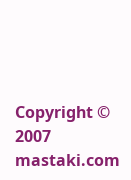Copyright © 2007 mastaki.com